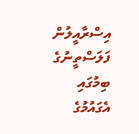އިސްރާއީލުން ފަލަސްތީނުގެ ބިމުގައި އެގައުމުގެ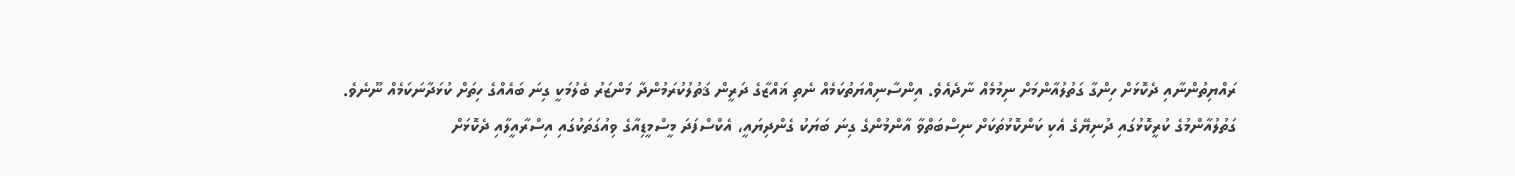ރައްޔިތުންނާއި ދެކޮޅަށް ހިންގާ ގަތުލުއާންމަށް ނިމުމެއް ނާދެއެވެ. އިންސާނިއްޔަތުކަމެއް ނެތި ޣައްޒާގެ ދަރީން ޤަތުލުކުރަމުންދާ މަންޒަރު ބެލުމަކީ ގިނަ ބައެއްގެ ހިތަށް ކުޅަދާނަކަމެއް ނޫނެވެ.
ގަތުލުއާންމުގެ ކުރީކޮޅުގައި ދުނިޔޭގެ އެކި ކަންކޮޅުތަކަށް ނިސްބަތްވާ އާންމުންގެ ގިނަ ބަޔަކު ގެންދިޔައީ، އެކްސްފަދަ މީސްމީޑިއާގެ ވިއުގަތަކުގައި އިސްރާއީލާއި ދެކޮޅަށް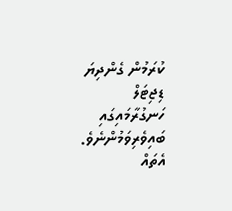ކުރަމުން ގެންދިޔަ ޑިޖިޓަލް ހަނގުރާމައިގައި ބައިވެރިވަމުންނެވެ.
އެތައް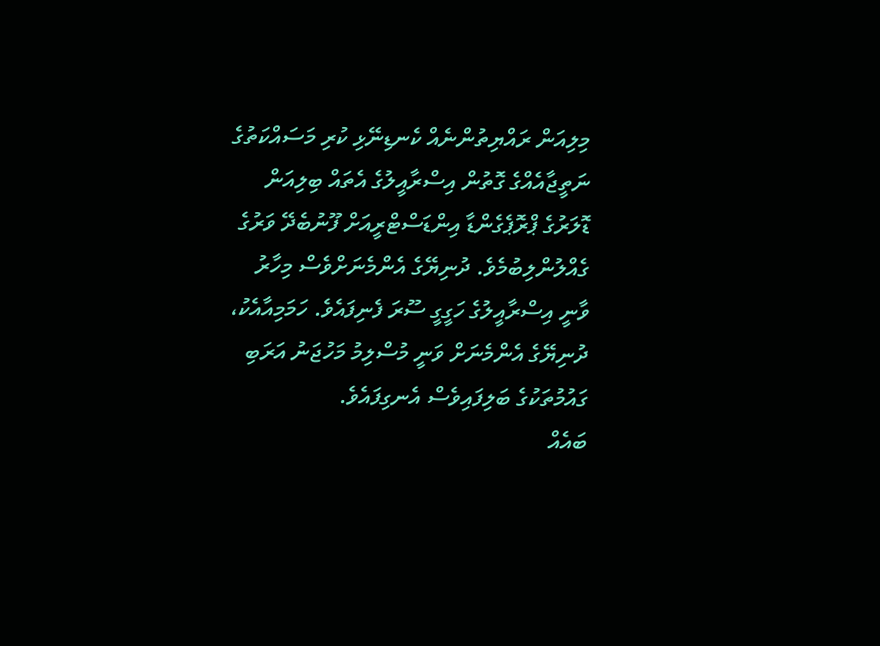މިލިއަން ރައްޔިތުންނެއް ކެނޑިނޭޅި ކުރި މަސައްކަތުގެ ނަތީޖާއެއްގެ ގޮތުން އިސްރާއީލުގެ އެތައް ބިލިއަން ޑޮލަރުގެ ޕްރޮޕެގެންޑާ އިންޑަސްޓްރީއަށް ފޫނުބެދޭ ވަރުގެ ގެއްލުންލިބުމެވެ. ދުނިޔޭގެ އެންމެނަށްވެސް މިހާރު ވާނީ އިސްރާއީލުގެ ހަގީގީ ސޫރަ ފެނިފައެވެ. ހަމަމިއާއެކު، ދުނިޔޭގެ އެންމެނަށް ވަނީ މުސްލިމު މަހުޖަނު އަރަބި ގައުމުތަކުގެ ބަލިފައިވެސް އެނގިފައެވެ.
ބައެއް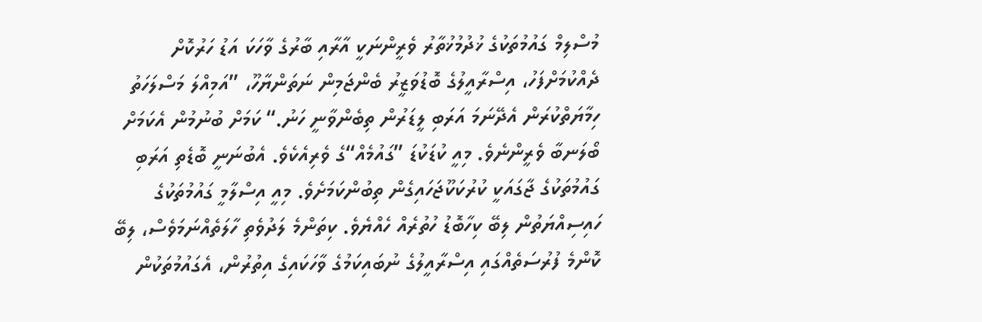މުސްލިމް ގައުމުތަކުގެ ޚުދުމުޚުތާރު ވެރީންނަކީ އާރާއި ބާރުގެ ވާހަކަ އަޑު ހަރުކޮށް ދެއްކުމަށްފަހު، އިސްރާއީލުގެ ބޮޑުވަޒީރު ބެންޖަމިން ނަތަންޔާހޫ، ”އަމިއްލަ މަސްލަހަތު ހިމާޔަތްކުރަން އެދޭނަމަ އަރަބި ލީޑަރުން ތިބެންވާނީ ހަނު.“ ކަމަށް ބުނުމުން އެކަމަށް ބޯލަނބާ ވެރީންނެވެ. މިއީ ކުޑަކުޑަ ”ގައުމެއް“ގެ ވެރިއެކެވެ. އެބުނަނީ ބޮޑެތި އަރަބި ގައުމުތަކުގެ ޖާގައަކީ ކުރުކަކޫޖަހައިގެން ތިބުންކަމަށެވެ. މިއީ އިސްލާމީ ގައުމުތަކުގެ ހައިސިއްޔަތުން ލިބޭ ކިހާބޮޑު ހުތުރެއް ހެއްޔެވެ. ކިތަންމެ ލަދުވެތި ހާލަތެއްނަމަވެސް، ލިބޭ ކޮންމެ ފުރުސަތެއްގައި އިސްރާއީލުގެ ނުބައިކަމުގެ ވާހަކައިގެ އިތުރުން، އެގައުމުތަކުން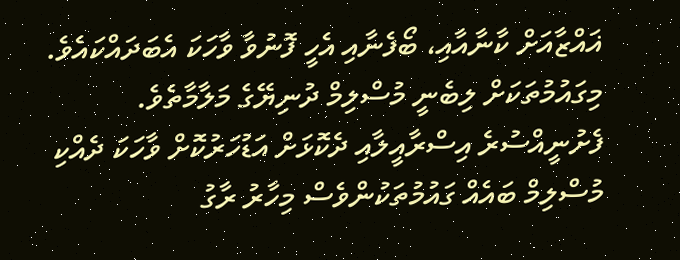ޣައްޒާއަށް ކާނާއާއި، ބޯފެނާއި އެހީ ފޮނުވާ ވާހަކަ އެބަދައްކައެވެ. މިގައުމުތަކަށް ލިބެނީ މުސްލިމް ދުނިޔޭގެ މަލާމާތެވެ. ފެށުނީއްސުރެ އިސްރާއީލާއި ދެކޮޅަށް އަޑުހަރުކޮށް ވާހަކަ ދެއްކި މުސްލިމް ބައެއް ގައުމުތަކުންވެސް މިހާރު ރާގު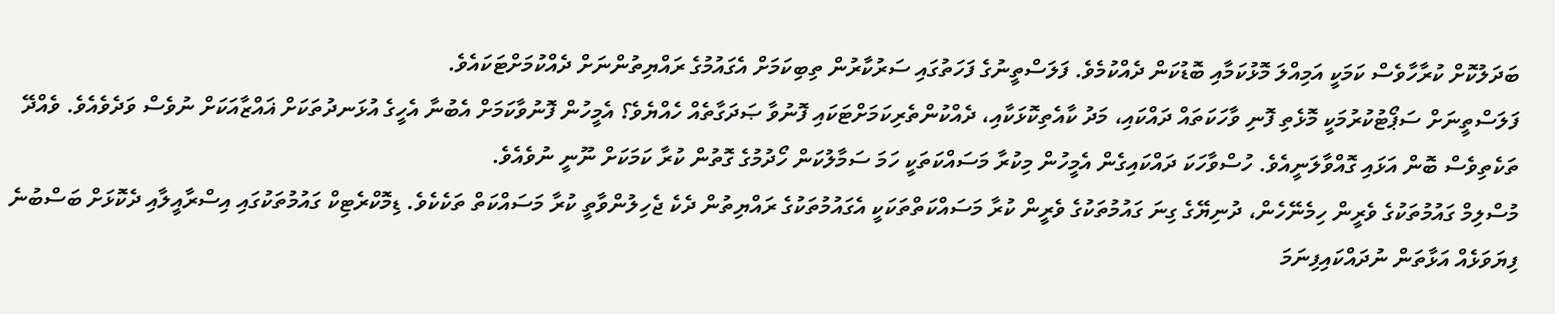ބަދަލުކޮށް ކުރާހާވެސް ކަމަކީ އަމިއްލަ މޮޅުކަމާއި ބޮޑުކަން ދެއްކުމެވެ. ފަލަސްތީނުގެ ފަހަތުގައި ސަރުކާރުން ތިބިކަމަށް އެގައުމުގެ ރައްޔިތުންނަށް ދެއްކުމަށްޓަކައެވެ.
ފަލަސްތީނަށް ސަޕޯޓުކުރުމަކީ މޮޅެތި ފޮނި ވާހަކަތައް ދައްކައި، މަދު ކާއެތިކޮޅަކާއި، ދެއްކުންތެރިކަމަށްޓަކައި ފޮނުވާ ޞަދަގާތެއް ހެއްޔެވެ؟ އެމީހުން ފޮނުވާކަމަށް އެބުނާ އެހީގެ އުޅަނދުތަކަށް ޣައްޒާއަކަށް ނުވެސް ވަދެވެއެވެ. ވެއްދޭ ތަކެތިވެސް ބޮން އަޅައި ގޮއްވާލަނީއެވެ. ހުސްވާހަކަ ދައްކައިގެން އެމީހުން މިކުރާ މަސައްކަތަކީ ހަމަ ސަމާލުކަން ހޯދުމުގެ ގޮތުން ކުރާ ކަމަކަށް ނޫނީ ނުވެއެވެ.
މުސްލިމް ގައުމުތަކުގެ ވެރީން ހިމެނޭހެން، ދުނިޔޭގެ ގިނަ ގައުމުތަކުގެ ވެރީން ކުރާ މަސައްކަތްތަކަކީ އެގައުމުތަކުގެ ރައްޔިތުން ދެކެ ޖެހިލުންވާތީ ކުރާ މަސައްކަތް ތަކެކެވެ. ޑިމޮކްރެޓިކް ގައުމުތަކުގައި އިސްރާއީލާއި ދެކޮޅަށް ބަސްބުނެ ފިޔަވަޅެއް އަޅާތަން ނުދައްކައިފިނަމަ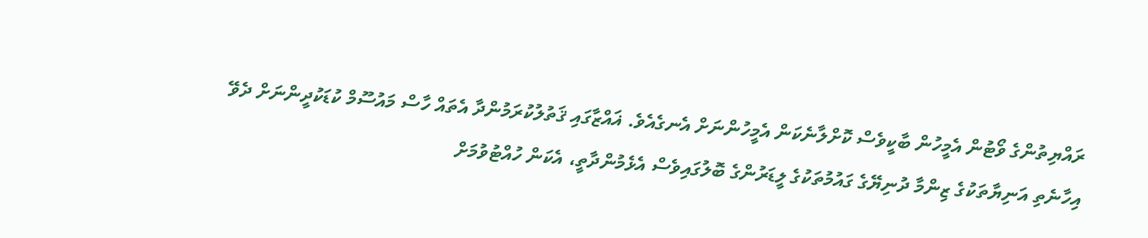ރައްޔިތުންގެ ވޯޓުން އެމީހުން ބާކީވެސް ކޮށްލާނެކަން އެމީހުންނަށް އެނގެއެވެ. ޣައްޒާގައި ޤަތުލުކުރަމުންދާ އެތައް ހާސް މައުސޫމް ކުޑަކުދީންނަށް ދެވޭ އިހާނެތި އަނިޔާތަކުގެ ޒިންމާ ދުނިޔޭގެ ގައުމުތަކުގެ ލީޑަރުންގެ ބޮލުގައިވެސް އެޅެމުންދާތީ، އެކަން ހުއްޓުވުމަށް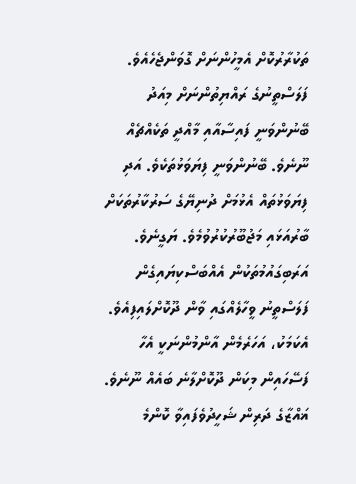ތަކުރާރުކޮށް އެމީހުންނަށް ގޮވަންޖެހެއެވެ.
ފަލަސްތީނުގެ ރައްޔިތުންނަށް މިއަދު ބޭނުންވަނީ ފައިސާއާއި މާއްދީ ތަކެއްޗެއް ނޫނެވެ. ބޭނުންވަނީ ފިޔަވަޅުތަކެވެ. އަދި ފިޔަވަޅުތައް އެޅުމަށް ދުނިޔޭގެ ސަރުކާރުތަކަށް ބާރުއަޅައި މަޖުބޫރުކުރުވުމެވެ. ޔަގީނެވެ. އަރަބިގައުމުތަކުން އެއްބަސްކިޔައިގެން ފަލަސްތީނު ވީހާލެއްގައި ވާން ދޫކޮށްލައިފިއެވެ. އެކަމަކު، އަހަރެމެން އާންމުންނަކީ އެހާ ފަސޭހައިން މިކަން ދޫކޮށްލާނެ ބައެއް ނޫނެވެ. ޣައްޒާގެ ދަރިން ޝަހީދުވެފައިވާ ކޮންމެ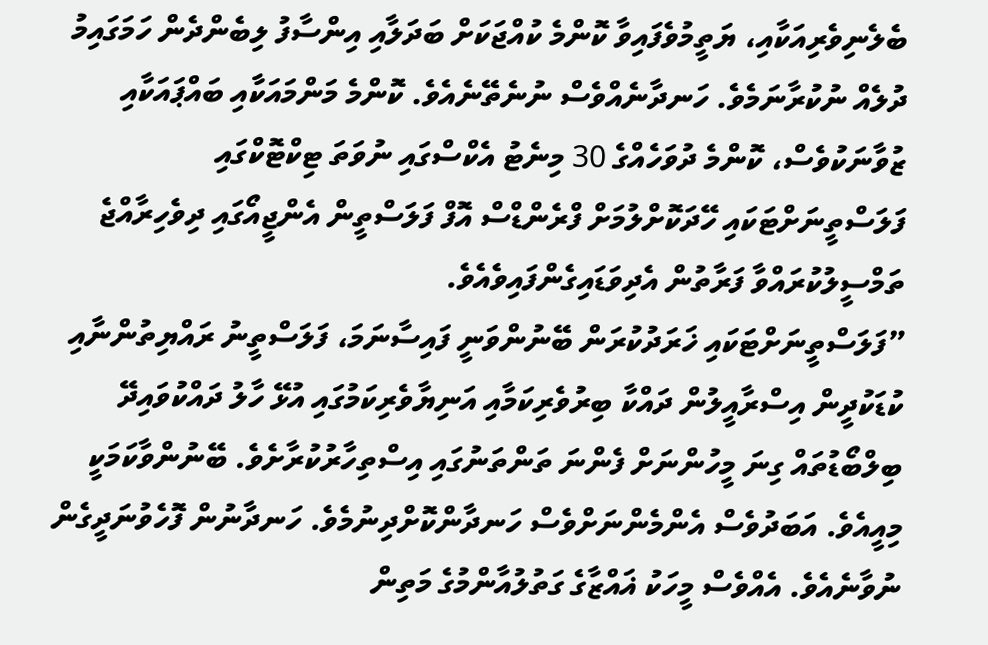ބެލެނިވެރިއަކާއި، ޔަތީމުވެފައިވާ ކޮންމެ ކުއްޖަކަށް ބަދަލާއި އިންސާފު ލިބެންދެން ހަމަގައިމު ދުލެއް ނުކުރާނަމެވެ. ހަނދާނެއްވެސް ނުނެތޭނެއެވެ. ކޮންމެ މަންމައަކާއި ބައްޕައަކާއި ޒުވާނަކުވެސް، ކޮންމެ ދުވަހެއްގެ 30 މިނެޓު އެކްސްގައި ނުވަތަ ޓިކްޓޮކްގައި ފަލަސްތީނަށްޓަކައި ހޭދަކޮށްލުމަށް ފްރެންޑްސް އޮފް ފަލަސްތީން އެންޖީއޯގައި ދިވެހިރާއްޖެ ތަމްސީލުކުރައްވާ ފަރާތުން އެދިވަޑައިގެންފައިވެއެވެ.
”ފަލަސްތީނަށްޓަކައި ޚަރަދުކުރަން ބޭނުންވަނީ ފައިސާނަމަ، ފަލަސްތީނު ރައްޔިތުންނާއި ކުޑަކުދީން އިސްރާއީލުން ދައްކާ ބިރުވެރިކަމާއި އަނިޔާވެރިކަމުގައި އުޅޭ ހާލު ދައްކުވައިދޭ ބިލްބޯޑުތައް ގިނަ މީހުންނަށް ފެންނަ ތަންތަނުގައި އިސްތިހާރުކުރާށެވެ. ބޭނުންވާކަމަކީ މިއީއެވެ. އަބަދުވެސް އެންމެންނަށްވެސް ހަނދާންކޮށްދިނުމެވެ. ހަނދާނުން ފޮހެވުނަދީގެން ނުވާނެއެވެ. އެއްވެސް މީހަކު ޣައްޒާގެ ގަތުލުއާންމުގެ މަތިން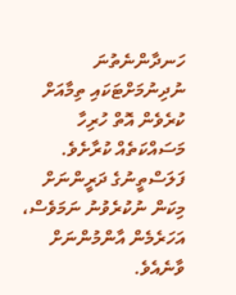ހަނދާންނެތުނަ ނުދިނުމަށްޓަކައި ތިމާއަށް ކުރެވެން އޮތް ހުރިހާ މަސައްކަތެއް ކުރާށެވެ. ފަލަސްތީނުގެ ދަރީންނަށް މިކަން ނުކުރެވުނު ނަމަވެސް، އަހަރެމެން އާންމުންނަށް ވާނެއެވެ.